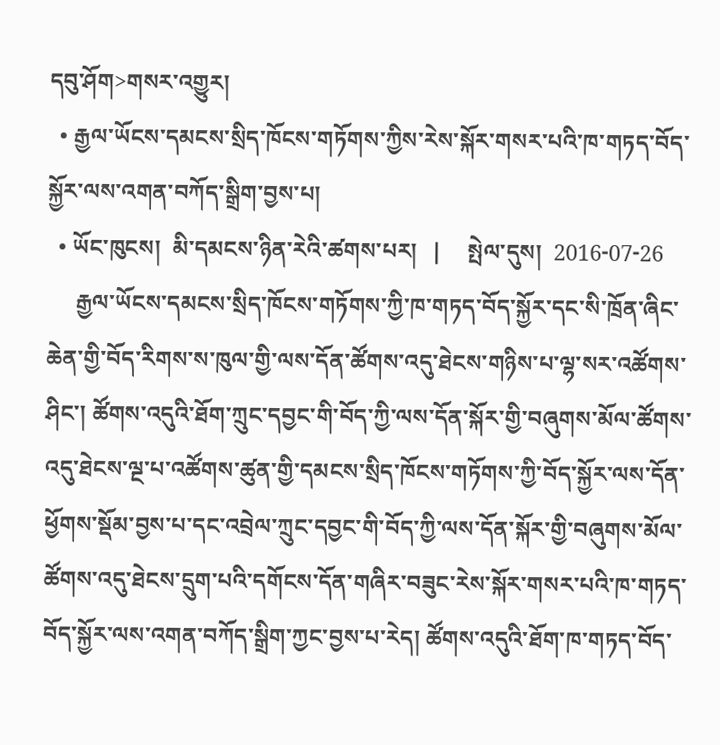དབུ་ཤོག>གསར་འགྱུར།
  • རྒྱལ་ཡོངས་དམངས་སྲིད་ཁོངས་གཏོགས་ཀྱིས་རེས་སྐོར་གསར་པའི་ཁ་གཏད་བོད་སྐྱོར་ལས་འགན་བཀོད་སྒྲིག་བྱས་པ།
  • ཡོང་ཁུངས།  མི་དམངས་ཉིན་རེའི་ཚགས་པར།   |     སྤེལ་དུས།  2016-07-26
     རྒྱལ་ཡོངས་དམངས་སྲིད་ཁོངས་གཏོགས་ཀྱི་ཁ་གཏད་བོད་སྐྱོར་དང་སི་ཁྲོན་ཞིང་ཆེན་གྱི་བོད་རིགས་ས་ཁུལ་གྱི་ལས་དོན་ཚོགས་འདུ་ཐེངས་གཉིས་པ་ལྷ་སར་འཚོགས་ཤིང་། ཚོགས་འདུའི་ཐོག་ཀྲུང་དབྱང་གི་བོད་ཀྱི་ལས་དོན་སྐོར་གྱི་བཞུགས་མོལ་ཚོགས་འདུ་ཐེངས་ལྔ་པ་འཚོགས་ཚུན་གྱི་དམངས་སྲིད་ཁོངས་གཏོགས་ཀྱི་བོད་སྐྱོར་ལས་དོན་ཕྱོགས་སྡོམ་བྱས་པ་དང་འབྲེལ་ཀྲུང་དབྱང་གི་བོད་ཀྱི་ལས་དོན་སྐོར་གྱི་བཞུགས་མོལ་ཚོགས་འདུ་ཐེངས་དྲུག་པའི་དགོངས་དོན་གཞིར་བཟུང་རེས་སྐོར་གསར་པའི་ཁ་གཏད་བོད་སྐྱོར་ལས་འགན་བཀོད་སྒྲིག་ཀྱང་བྱས་པ་རེད། ཚོགས་འདུའི་ཐོག་ཁ་གཏད་བོད་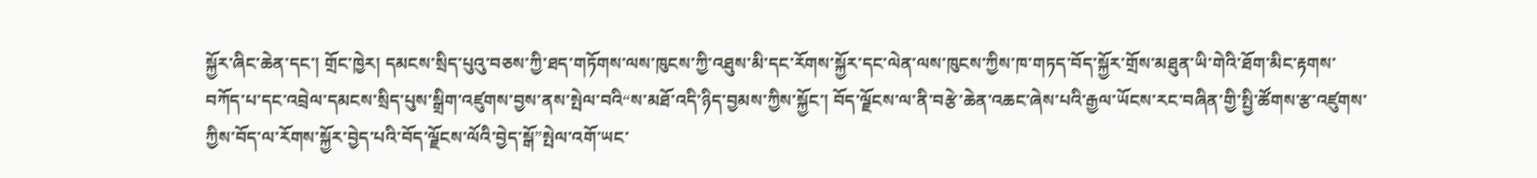སྐྱོར་ཞིང་ཆེན་དང་། གྲོང་ཁྱེར། དམངས་སྲིད་པུའུ་བཅས་ཀྱི་ཐད་གཏོགས་ལས་ཁུངས་ཀྱི་འཐུས་མི་དང་རོགས་སྐྱོར་དང་ལེན་ལས་ཁུངས་ཀྱིས་ཁ་གཏད་བོད་སྐྱོར་གྲོས་མཐུན་ཡི་གེའི་ཐོག་མིང་རྟགས་བཀོད་པ་དང་འབྲེལ་དམངས་སྲིད་པུས་སྒྲིག་འཛུགས་བྱས་ནས་སྤེལ་བའི“ས་མཐོ་འདི་ཉིད་བྱམས་ཀྱིས་སྐྱོང་། བོད་ལྗོངས་ལ་ནི་བརྩེ་ཆེན་འཆང་ཞེས་པའི་རྒྱལ་ཡོངས་རང་བཞིན་གྱི་སྤྱི་ཚོགས་རྩ་འཛུགས་ཀྱིས་བོད་ལ་རོགས་སྐྱོར་བྱེད་པའི་བོད་ལྗོངས་ལོའི་བྱེད་སྒོ”སྤེལ་འགོ་ཡང་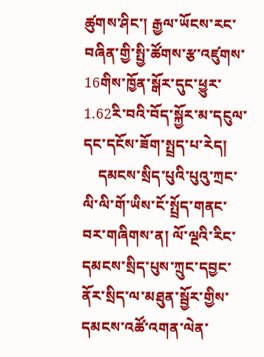ཚུགས་ཤིང་། རྒྱལ་ཡོངས་རང་བཞིན་གྱི་སྤྱི་ཚོགས་རྩ་འཛུགས་16གིས་ཁྱོན་སྒོར་དུང་ཕྱུར་1.62རི་བའི་བོད་སྐྱོར་མ་དངུལ་དང་དངོས་ཟོག་སྤྲད་པ་རེད།
    དམངས་སྲིད་པུའི་པུའུ་ཀྲང་ལི་ལི་གོ་ཡིས་ངོ་སྤྲོད་གནང་བར་གཞིགས་ན། ལོ་ལྔའི་རིང་དམངས་སྲིད་པུས་ཀྲུང་དབྱང་ནོར་སྲིད་ལ་མཐུན་སྦྱོར་གྱིས་དམངས་འཚོ་འགན་ལེན་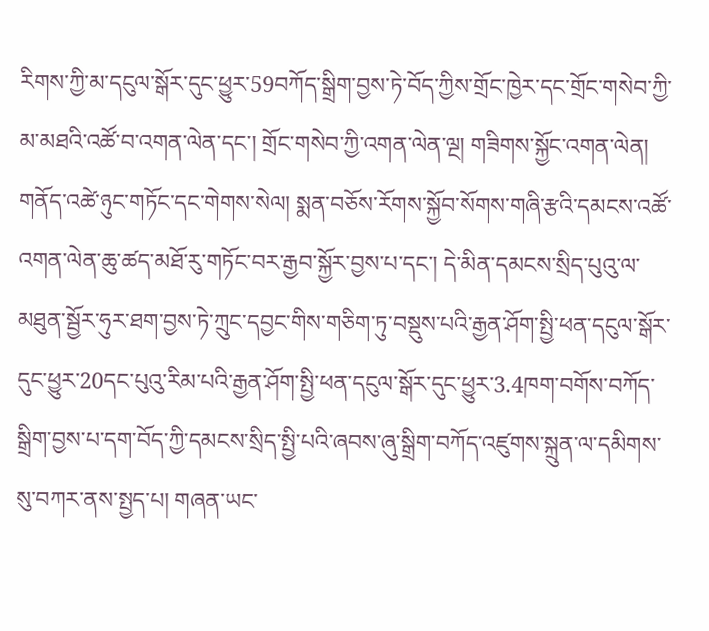རིགས་ཀྱི་མ་དངུལ་སྒོར་དུང་ཕྱུར་59བཀོད་སྒྲིག་བྱས་ཏེ་བོད་ཀྱིས་གྲོང་ཁྱེར་དང་གྲོང་གསེབ་ཀྱི་མ་མཐའི་འཚོ་བ་འགན་ལེན་དང་། གྲོང་གསེབ་ཀྱི་འགན་ལེན་ལྔ། གཟིགས་སྐྱོང་འགན་ལེན། གནོད་འཚེ་ཉུང་གཏོང་དང་གེགས་སེལ། སྨན་བཅོས་རོགས་སྐྱོབ་སོགས་གཞི་རྩའི་དམངས་འཚོ་འགན་ལེན་ཆུ་ཚད་མཐོ་རུ་གཏོང་བར་རྒྱབ་སྐྱོར་བྱས་པ་དང་། དེ་མིན་དམངས་སྲིད་པུའུ་ལ་མཐུན་སྦྱོར་ཧུར་ཐག་བྱས་ཏེ་ཀྲུང་དབྱང་གིས་གཅིག་ཏུ་བསྡུས་པའི་རྒྱན་ཤོག་སྤྱི་ཕན་དངུལ་སྒོར་དུང་ཕྱུར་20དང་པུའུ་རིམ་པའི་རྒྱན་ཤོག་སྤྱི་ཕན་དངུལ་སྒོར་དུང་ཕྱུར་3.4ཁག་བགོས་བཀོད་སྒྲིག་བྱས་པ་དག་བོད་ཀྱི་དམངས་སྲིད་སྤྱི་པའི་ཞབས་ཞུ་སྒྲིག་བཀོད་འཛུགས་སྐྲུན་ལ་དམིགས་སུ་བཀར་ནས་སྤྱད་པ། གཞན་ཡང་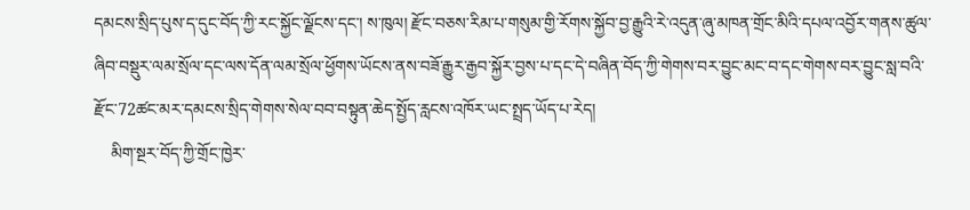དམངས་སྲིད་པུས་ད་དུང་བོད་ཀྱི་རང་སྐྱོང་ལྗོངས་དང་། ས་ཁུལ། རྫོང་བཅས་རིམ་པ་གསུམ་གྱི་རོགས་སྐྱོབ་བྱ་རྒྱུའི་རེ་འདུན་ཞུ་མཁན་གྲོང་མིའི་དཔལ་འབྱོར་གནས་ཚུལ་ཞིབ་བསྡུར་ལམ་སྲོལ་དང་ལས་དོན་ལམ་སྲོལ་ཕྱོགས་ཡོངས་ནས་བཟོ་རྒྱུར་རྒྱབ་སྐྱོར་བྱས་པ་དང་དེ་བཞིན་བོད་ཀྱི་གེགས་བར་བྱུང་མང་བ་དང་གེགས་བར་བྱུང་སླ་བའི་རྫོང་72ཚང་མར་དམངས་སྲིད་གེགས་སེལ་བབ་བསྟུན་ཆེད་སྤྱོད་རླངས་འཁོར་ཡང་སྤྲད་ཡོད་པ་རེད།
    མིག་སྔར་བོད་ཀྱི་གྲོང་ཁྱེར་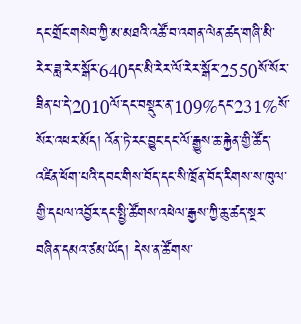དང་གྲོང་གསེབ་ཀྱི་མ་མཐའི་འཚོ་བ་འགན་ལེན་ཚད་གཞི་མི་རེར་ཟླ་རེར་སྒོར་640དང་མི་རེར་ལོ་རེར་སྒོར་2550སོ་སོར་ཟིན་པ་དེ་2010ལོ་དང་བསྡུར་ན་109%དང་231%སོ་སོར་འཕར་མོད། འོན་ཏེ་རང་བྱུང་དང་ལོ་རྒྱུས་ཆ་རྐྱེན་གྱི་ཚོད་འཛིན་ཕོག་པའི་དབང་གིས་བོད་དང་སི་ཁྲོན་བོད་རིགས་ས་ཁུལ་གྱི་དཔལ་འབྱོར་དང་སྤྱི་ཚོགས་འཕེལ་རྒྱས་ཀྱི་ཆུ་ཚད་སྔར་བཞིན་དམའ་ཙམ་ཡོད། དེས་ན་ཚོགས་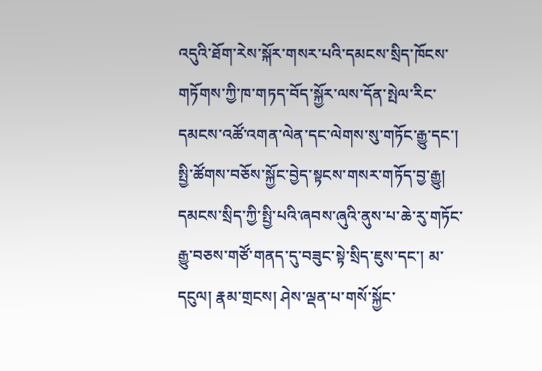འདུའི་ཐོག་རེས་སྐོར་གསར་པའི་དམངས་སྲིད་ཁོངས་གཏོགས་ཀྱི་ཁ་གཏད་བོད་སྐྱོར་ལས་དོན་སྤེལ་རིང་དམངས་འཚོ་འགན་ལེན་དང་ལེགས་སུ་གཏོང་རྒྱུ་དང་། སྤྱི་ཚོགས་བཅོས་སྐྱོང་བྱེད་སྟངས་གསར་གཏོད་བྱ་རྒྱུ། དམངས་སྲིད་ཀྱི་སྤྱི་པའི་ཞབས་ཞུའི་ནུས་པ་ཆེ་རུ་གཏོང་རྒྱུ་བཅས་གཙོ་གནད་དུ་བཟུང་སྟེ་སྲིད་ཇུས་དང་། མ་དངུལ། རྣམ་གྲངས། ཤེས་ལྡན་པ་གསོ་སྐྱོང་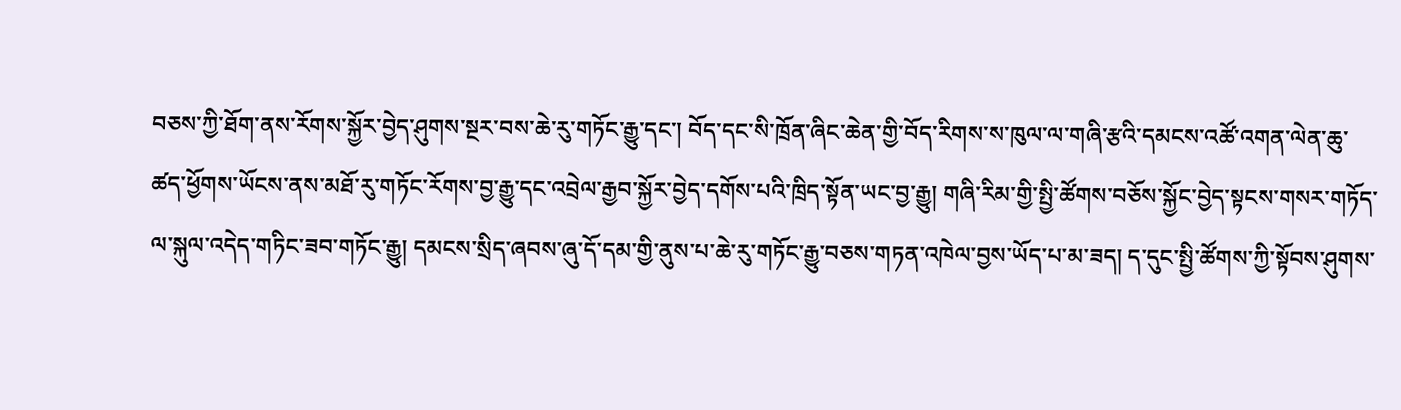བཅས་ཀྱི་ཐོག་ནས་རོགས་སྐྱོར་བྱེད་ཤུགས་སྔར་བས་ཆེ་རུ་གཏོང་རྒྱུ་དང་། བོད་དང་སི་ཁྲོན་ཞིང་ཆེན་གྱི་བོད་རིགས་ས་ཁུལ་ལ་གཞི་རྩའི་དམངས་འཚོ་འགན་ལེན་ཆུ་ཚད་ཕྱོགས་ཡོངས་ནས་མཐོ་རུ་གཏོང་རོགས་བྱ་རྒྱུ་དང་འབྲེལ་རྒྱབ་སྐྱོར་བྱེད་དགོས་པའི་ཁྲིད་སྟོན་ཡང་བྱ་རྒྱུ། གཞི་རིམ་གྱི་སྤྱི་ཚོགས་བཅོས་སྐྱོང་བྱེད་སྟངས་གསར་གཏོད་ལ་སྐུལ་འདེད་གཏིང་ཟབ་གཏོང་རྒྱུ། དམངས་སྲིད་ཞབས་ཞུ་དོ་དམ་གྱི་ནུས་པ་ཆེ་རུ་གཏོང་རྒྱུ་བཅས་གཏན་འཁེལ་བྱས་ཡོད་པ་མ་ཟད། ད་དུང་སྤྱི་ཚོགས་ཀྱི་སྟོབས་ཤུགས་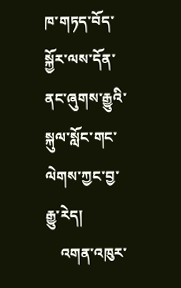ཁ་གཏད་བོད་སྐྱོར་ལས་དོན་ནང་ཞུགས་རྒྱུའི་སྐུལ་སློང་གང་ལེགས་ཀྱང་བྱ་རྒྱུ་རེད།
    འགན་འཁུར་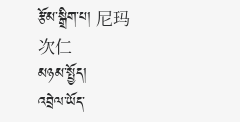རྩོམ་སྒྲིག་པ། 尼玛次仁
མཉམ་སྤྱོད།
འབྲེལ་ཡོད་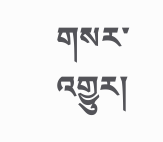གསར་འགྱུར།